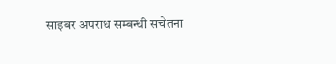साइबर अपराध सम्बन्धी सचेतना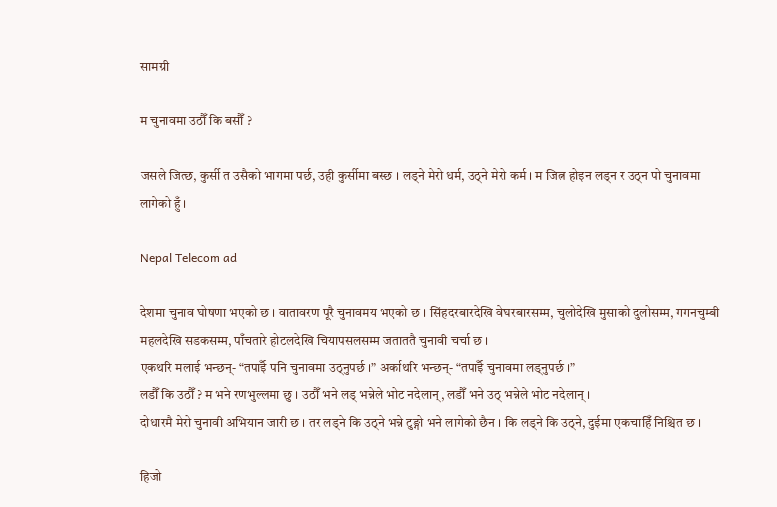सामग्री

म चुनावमा उठौँ कि बसौँ ?

जसले जित्छ, कुर्सी त उसैको भागमा पर्छ, उही कुर्सीमा बस्छ । लड्ने मेरो धर्म, उठ्ने मेरो कर्म । म जित्न होइन लड्न र उठ्न पो चुनावमा लागेको हुँ ।

Nepal Telecom ad

देशमा चुनाव घोषणा भएको छ । वातावरण पूरै चुनावमय भएको छ । सिंहदरबारदेखि वेघरबारसम्म, चुलोदेखि मुसाको दुलोसम्म, गगनचुम्बी महलदेखि सडकसम्म, पाँचतारे होटलदेखि चियापसलसम्म जताततै चुनावी चर्चा छ ।
एकथरि मलाई भन्छन्- “तपाईँ पनि चुनावमा उठ्नुपर्छ ।” अर्काथरि भन्छन्- “तपाईँ चुनावमा लड्नुपर्छ ।”
लडौँ कि उठौँ ? म भने रणभुल्लमा छु । उठौँ भने लड् भन्नेले भोट नदेलान्, लडौँ भने उठ् भन्नेले भोट नदेलान् ।
दोधारमै मेरो चुनावी अभियान जारी छ । तर लड्ने कि उठ्ने भन्ने टुङ्गो भने लागेको छैन । कि लड्ने कि उठ्ने, दुईमा एकचाहिँ निश्चित छ ।

हिजो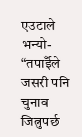एउटाले भन्यो- “तपाईँले जसरी पनि चुनाव जित्नुपर्छ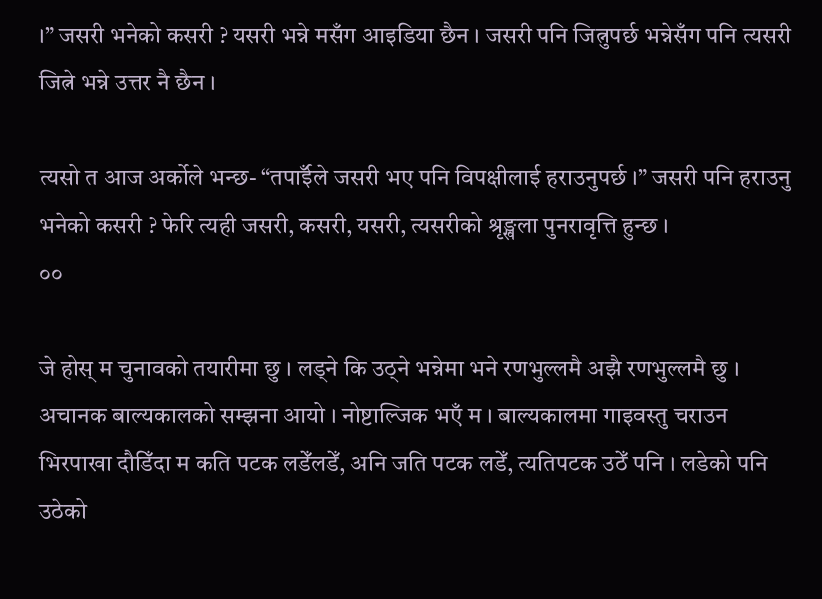।” जसरी भनेको कसरी ? यसरी भन्ने मसँग आइडिया छैन । जसरी पनि जित्नुपर्छ भन्नेसँग पनि त्यसरी जित्ने भन्ने उत्तर नै छैन ।

त्यसो त आज अर्कोले भन्छ- “तपाईँले जसरी भए पनि विपक्षीलाई हराउनुपर्छ ।” जसरी पनि हराउनु भनेको कसरी ? फेरि त्यही जसरी, कसरी, यसरी, त्यसरीको श्रृङ्खला पुनरावृत्ति हुन्छ ।
००

जे होस् म चुनावको तयारीमा छु । लड्ने कि उठ्ने भन्नेमा भने रणभुल्लमै अझै रणभुल्लमै छु । अचानक बाल्यकालको सम्झना आयो । नोष्टाल्जिक भएँ म । बाल्यकालमा गाइवस्तु चराउन भिरपाखा दौडिँदा म कति पटक लडेँलडेँ, अनि जति पटक लडेँ, त्यतिपटक उठेँ पनि । लडेको पनि उठेको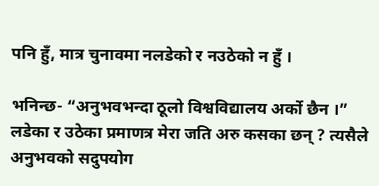पनि हुँ, मात्र चुनावमा नलडेको र नउठेको न हुँ ।

भनिन्छ- “अनुभवभन्दा ठूलो विश्वविद्यालय अर्को छैन ।” लडेका र उठेका प्रमाणत्र मेरा जति अरु कसका छन् ? त्यसैले अनुभवको सदुपयोग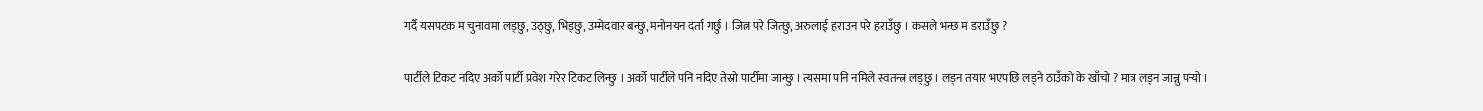गर्दै यसपटक म चुनावमा लड्छु, उठ्छु, भिड्छु, उम्मेदवार बन्छु, मनोनयन दर्ता गर्छु । जित्न परे जित्छु, अरुलाई हराउन परे हराउँछु । कसले भन्छ म डराउँछु ?

पार्टीले टिकट नदिए अर्को पार्टी प्रवेश गरेर टिकट लिन्छु । अर्को पार्टीले पनि नदिए तेस्रो पार्टीमा जान्छु । त्यसमा पनि नमिले स्वतन्त्र लड्छु । लड्न तयार भएपछि लड्ने ठाउँको के खाँचो ? मात्र लड्न जान्नु पर्‍यो ।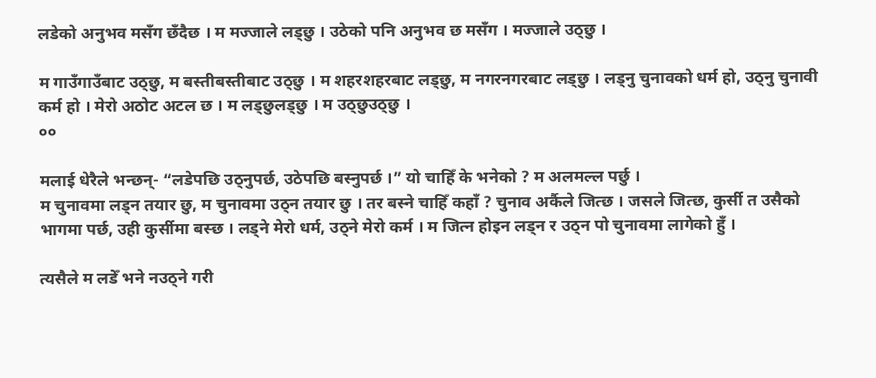लडेको अनुभव मसँग छँदैछ । म मज्जाले लड्छु । उठेको पनि अनुभव छ मसँग । मज्जाले उठ्छु ।

म गाउँगाउँबाट उठ्छु, म बस्तीबस्तीबाट उठ्छु । म शहरशहरबाट लड्छु, म नगरनगरबाट लड्छु । लड्नु चुनावको धर्म हो, उठ्नु चुनावी कर्म हो । मेरो अठोट अटल छ । म लड्छुलड्छु । म उठ्छुउठ्छु ।
००

मलाई धेरैले भन्छन्- “लडेपछि उठ्नुपर्छ, उठेपछि बस्नुपर्छ ।” यो चाहिँ के भनेको ? म अलमल्ल पर्छु ।
म चुनावमा लड्न तयार छु, म चुनावमा उठ्न तयार छु । तर बस्ने चाहिँ कहाँ ? चुनाव अर्कैले जित्छ । जसले जित्छ, कुर्सी त उसैको भागमा पर्छ, उही कुर्सीमा बस्छ । लड्ने मेरो धर्म, उठ्ने मेरो कर्म । म जित्न होइन लड्न र उठ्न पो चुनावमा लागेको हुँ ।

त्यसैले म लडेँ भने नउठ्ने गरी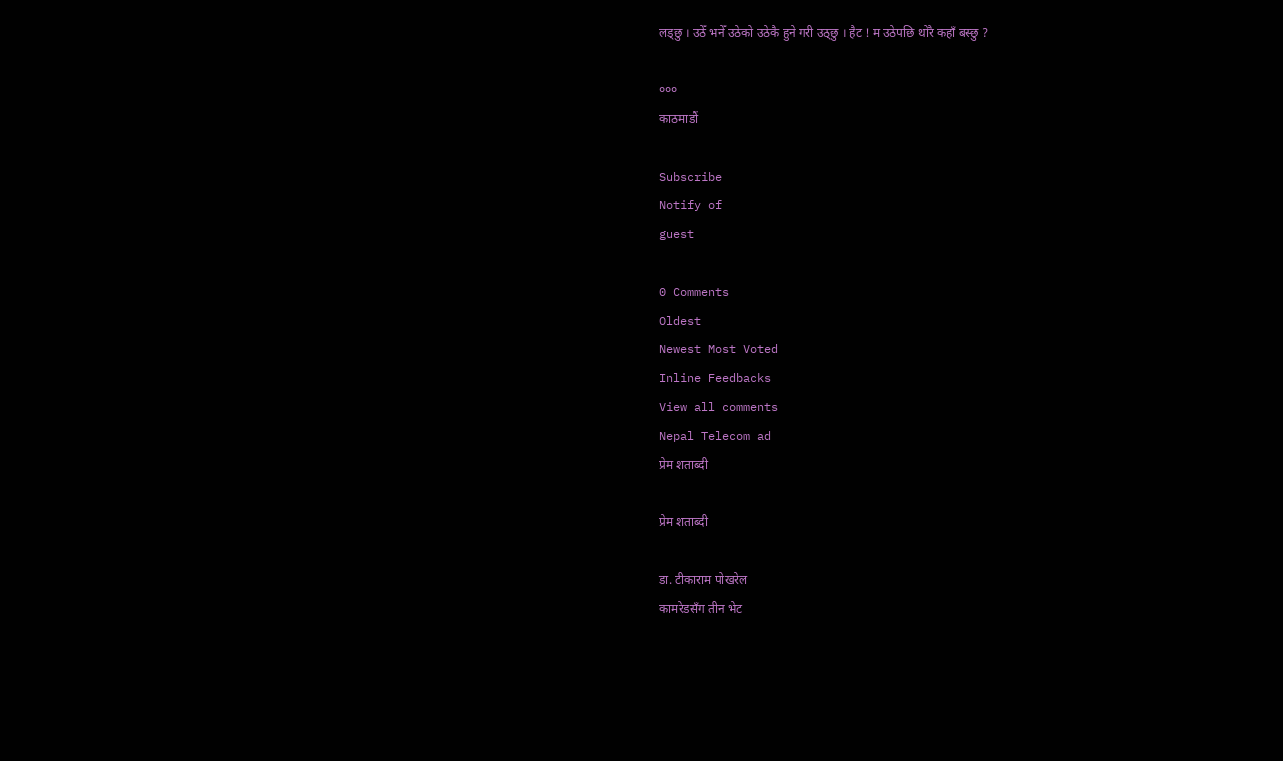लड्छु । उठेँ भनेँ उठेको उठेकै हुने गरी उठ्छु । हैट ! म उठेपछि थोरै कहाँ बस्छु ?

०००
काठमाडौं

Subscribe
Notify of
guest

0 Comments
Oldest
Newest Most Voted
Inline Feedbacks
View all comments
Nepal Telecom ad
प्रेम शताब्दी

प्रेम शताब्दी

डा. टीकाराम पोखरेल
कामरेडसँग तीन भेट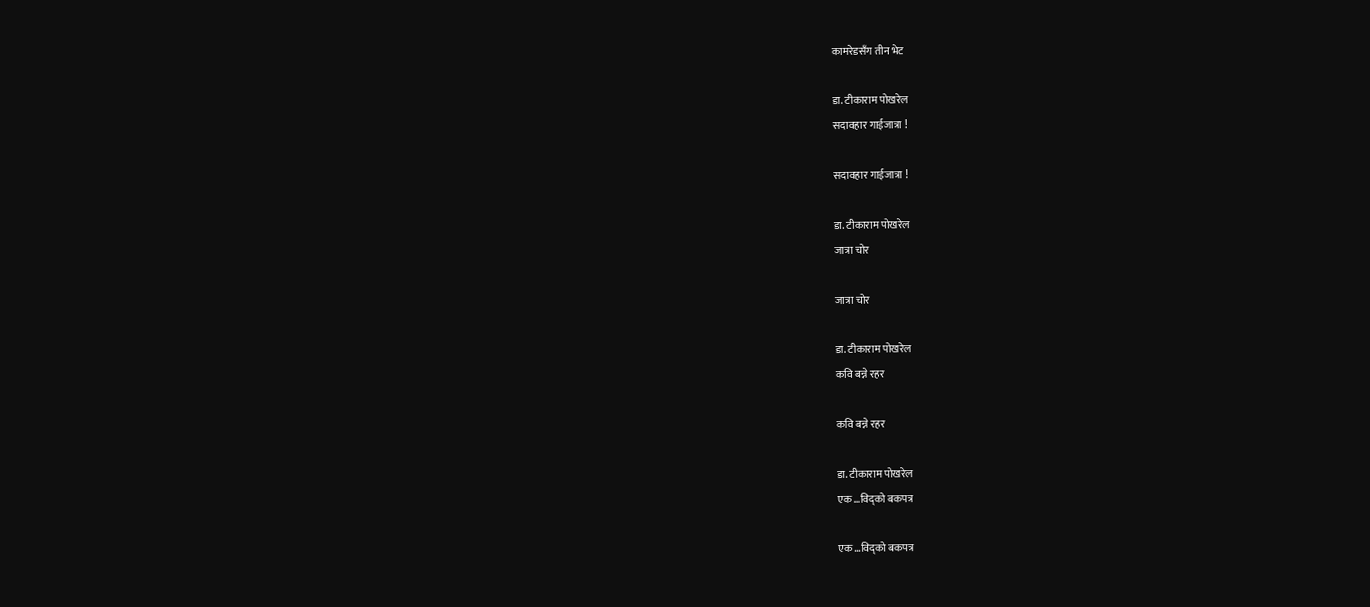कामरेडसँग तीन भेट

डा. टीकाराम पोखरेल
सदावहार गाईजात्रा !

सदावहार गाईजात्रा !

डा. टीकाराम पोखरेल
जात्रा चोर

जात्रा चोर

डा. टीकाराम पोखरेल
कवि बन्ने रहर

कवि बन्ने रहर

डा. टीकाराम पोखरेल
एक …विद्को बकपत्र

एक …विद्को बकपत्र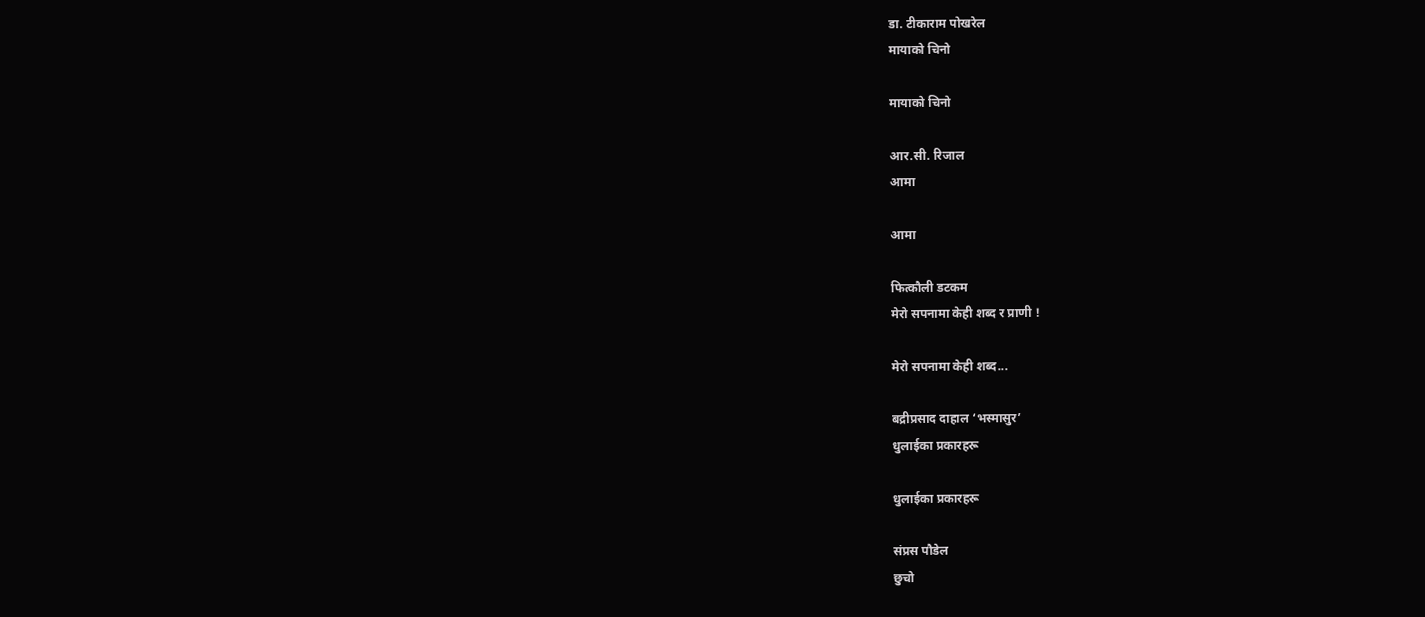डा. टीकाराम पोखरेल
मायाको चिनो

मायाको चिनो

आर.सी. रिजाल
आमा

आमा

फित्कौली डटकम
मेरो सपनामा केही शब्द र प्राणी !

मेरो सपनामा केही शब्द...

बद्रीप्रसाद दाहाल ‘भस्मासुर’
धुलाईका प्रकारहरू

धुलाईका प्रकारहरू

संप्रस पौडेल
छुचो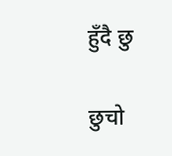हुँदै छु

छुचो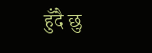हुँदै छु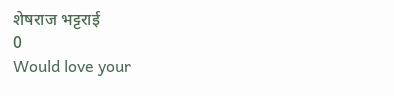शेषराज भट्टराई
0
Would love your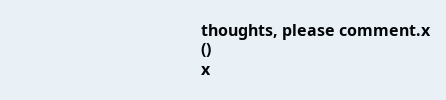thoughts, please comment.x
()
x